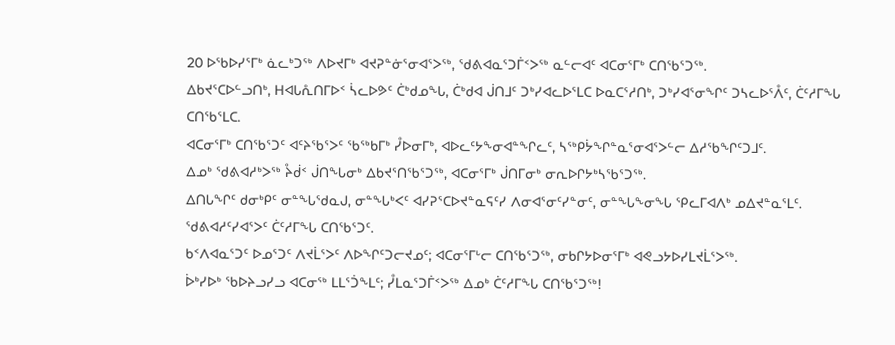20 ᐅᖃᐅᓯᕐᒥᒃ ᓈᓚᒃᑐᖅ ᐱᐅᔪᒥᒃ ᐊᔪᕈᓐᓃᕐᓂᐊᕐᐳᖅ, ᖁᕕᐊᓇᕐᑐᒦᑉᐳᖅ ᓇᓪᓕᐊᑦ ᐊᑕᓂᕐᒥᒃ ᑕᑎᖃᕐᑐᖅ.
ᐃᑲᔪᕐᑕᐅᓪᓗᑎᒃ, ᕼᐊᒐᕅᑎᒥᐅᑉ ᓵᓚᐅᕗᑦ ᑖᒃᑯᓄᖓ, ᑖᒃᑯᐊ ᒎᑎᒧᑦ ᑐᒃᓯᐊᓚᐅᕐᒪᑕ ᐅᓇᑕᕐᓱᑎᒃ, ᑐᒃᓯᐊᕐᓂᖏᑦ ᑐᓴᓚᐅᕐᐰᑦ, ᑖᑦᓱᒥᖓ ᑕᑎᖃᕐᒪᑕ.
ᐊᑕᓂᕐᒥᒃ ᑕᑎᖃᕐᑐᑦ ᐊᑦᔨᖃᕐᐳᑦ ᖃᖅᑲᒥᒃ ᓮᐅᓂᒥᒃ, ᐊᐅᓚᑦᔭᖕᓂᐊᓐᖏᓚᑦ, ᓴᖅᑭᔮᖏᓐᓇᕐᓂᐊᕐᐳᓪᓕ ᐃᓱᖃᖏᑦᑐᒧᑦ.
ᐃᓄᒃ ᖁᕕᐊᓱᒃᐳᖅ ᔧᑰᑉ ᒎᑎᖓᓂᒃ ᐃᑲᔪᕐᑎᖃᕐᑐᖅ, ᐊᑕᓂᕐᒥᒃ ᒎᑎᒥᓂᒃ ᓂᕆᐅᒋᔭᒃᓴᖃᕐᑐᖅ.
ᐃᑎᒐᖏᑦ ᑯᓂᒃᑭᑦ ᓂᓐᖓᖁᓇᒍ, ᓂᓐᖓᒃᐸᑦ ᐊᓯᕈᕐᑕᐅᔪᓐᓇᕋᑦᓯ ᐱᓂᐊᕐᓂᑦᓯᓐᓂᑦ, ᓂᓐᖓᖕᓂᖓ ᕿᓚᒥᐊᐱᒃ ᓄᐃᔪᓐᓇᕐᒪᑦ. ᖁᕕᐊᓱᑦᓯᐊᕐᐳᑦ ᑖᑦᓱᒥᖓ ᑕᑎᖃᕐᑐᑦ.
ᑲᑉᐱᐊᓇᕐᑐᑦ ᐅᓄᕐᑐᑦ ᐱᔪᒫᕐᐳᑦ ᐱᐅᖏᑦᑐᓕᔪᓄᑦ; ᐊᑕᓂᕐᒥᒡᓕ ᑕᑎᖃᕐᑐᖅ, ᓂᑲᒋᔭᐅᓂᕐᒥᒃ ᐊᕙᓗᔭᐅᓯᒪᔪᒫᕐᐳᖅ.
ᐆᒃᓯᐅᒃ ᖃᐅᔨᓗᓯᓗ ᐊᑕᓂᖅ ᒪᒪᕐᑑᖕᒪᑦ; ᓮᒪᓇᕐᑐᒦᑉᐳᖅ ᐃᓄᒃ ᑖᑦᓱᒥᖓ ᑕᑎᖃᕐᑐᖅ!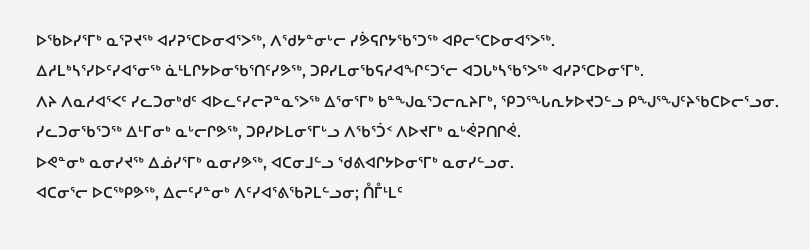ᐅᖃᐅᓯᕐᒥᒃ ᓇᕐᕈᔪᖅ ᐊᓯᕈᕐᑕᐅᓂᐊᕐᐳᖅ, ᐱᖁᔭᓐᓂᒡᓕ ᓯᕘᕋᒋᔭᖃᕐᑐᖅ ᐊᑭᓕᕐᑕᐅᓂᐊᕐᐳᖅ.
ᐃᓱᒪᒃᓴᕐᓯᐅᑦᓯᐊᕐᓂᖅ ᓈᒻᒪᒋᔭᐅᓂᖃᕐᑎᑦᓯᕗᖅ, ᑐᑭᓯᒪᓂᖃᕋᓱᐊᖏᑦᑐᕐᓕ ᐊᑐᒐᒃᓴᖃᕐᐳᖅ ᐊᓯᕈᕐᑕᐅᓂᕐᒥᒃ.
ᐱᔨ ᐱᓇᓱᐊᕐᐸᑦ ᓯᓚᑐᓂᒃᑯᑦ ᐊᐅᓚᑦᓯᓕᕈᓐᓇᕐᐳᖅ ᐃᕐᓂᕐᒥᒃ ᑲᓐᖑᓇᕐᑐᓕᕆᔨᒥᒃ, ᕿᑐᕐᖓᕆᔭᐅᔪᑐᓪᓗ ᑭᖑᕐᖑᑦᔨᖃᑕᐅᓕᕐᓗᓂ.
ᓯᓚᑐᓂᖃᕐᑐᖅ ᐃᒻᒥᓂᒃ ᓇᒡᓕᒋᕗᖅ, ᑐᑭᓯᐅᒪᓂᕐᒥᒡᓗ ᐱᖃᕐᑑᑉ ᐱᐅᔪᒥᒃ ᓇᒡᕚᕈᑎᒋᕚ.
ᐅᕙᓐᓂᒃ ᓇᓂᓯᔪᖅ ᐃᓅᓯᕐᒥᒃ ᓇᓂᓯᕗᖅ, ᐊᑕᓂᒧᓪᓗ ᖁᕕᐊᒋᔭᐅᓂᕐᒥᒃ ᓇᓂᓯᓪᓗᓂ.
ᐊᑕᓂᕐᓕ ᐅᑕᖅᑭᕗᖅ, ᐃᓕᑦᓯᓐᓂᒃ ᐱᑦᓯᐊᕐᕕᖃᕈᒪᓪᓗᓂ; ᑍᒤᒻᒪᑦ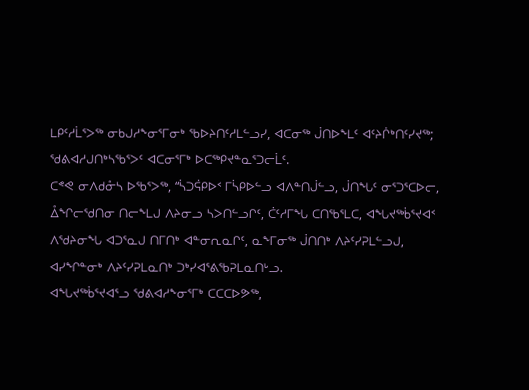ᒪᑭᑦᓱᒫᕐᐳᖅ ᓂᑲᒍᓱᖕᓂᕐᒥᓂᒃ ᖃᐅᔨᑎᑦᓱᒪᓪᓗᓯ, ᐊᑕᓂᖅ ᒎᑎᐅᖕᒪᑦ ᐊᑦᔨᒌᒃᑎᑦᓯᔪᖅ; ᖁᕕᐊᓱᒍᑎᒃᓴᖃᕐᐳᑦ ᐊᑕᓂᕐᒥᒃ ᐅᑕᖅᑭᔪᓐᓇᕐᑐᓕᒫᑦ.
ᑕᕝᕙ ᓂᐱᑯᓁᓴ ᐅᖃᕐᐳᖅ, “ᓵᑐᕌᑭᐅᑉ ᒥᓵᑭᐅᓪᓗ ᐊᐱᓐᑎᒎᓪᓗ, ᒎᑎᖓᑦ ᓂᕐᑐᕐᑕᐅᓕ, ᐂᖏᓕᖁᑎᓂ ᑎᓕᖕᒪᒍ ᐱᔨᓂᓗ ᓴᐳᑎᓪᓗᒋᑦ, ᑖᑦᓱᒥᖓ ᑕᑎᖃᕐᒪᑕ, ᐊᖓᔪᖅᑳᕐᔪᐊᑉ ᐱᖁᔨᓂᖓ ᐊᑐᕐᓇᒍ ᑎᒥᑎᒃ ᐊᓐᓂᕆᓇᒋᑦ, ᓇᖕᒥᓂᖅ ᒎᑎᑎᒃ ᐱᔨᑦᓯᕈᒪᓪᓗᒍ, ᐊᓯᖏᓐᓂᒃ ᐱᔨᑦᓯᕈᒪᓇᑎᒃ ᑐᒃᓯᐊᕐᕕᖃᕈᒪᓇᑎᒡᓗ.
ᐊᖓᔪᖅᑳᕐᔪᐊᕐᓗ ᖁᕕᐊᓱᖕᓂᕐᒥᒃ ᑕᑕᑕᐅᕗᖅ,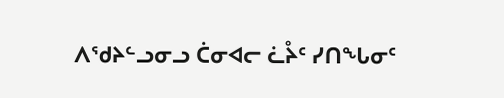ᐱᖁᔨᓪᓗᓂᓗ ᑖᓂᐊᓕ ᓛᔧᑦ ᓯᑎᖓᓂᑦ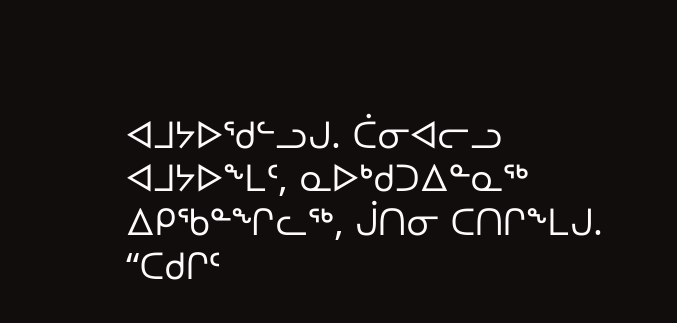ᐊᒧᔭᐅᖁᓪᓗᒍ. ᑖᓂᐊᓕᓗ ᐊᒧᔭᐅᖕᒪᑦ, ᓇᐅᒃᑯᑐᐃᓐᓇᖅ ᐃᑭᖃᓐᖏᓚᖅ, ᒎᑎᓂ ᑕᑎᒋᖕᒪᒍ.
“ᑕᑯᒋᑦ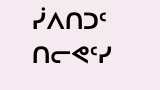ᓰᐱᑎᑐᑦ ᑎᓕᕙᑦᓯ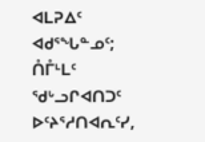ᐊᒪᕈᐃᑦ ᐊᑯᕐᖓᓐᓄᑦ; ᑍᒤᒻᒪᑦ ᖁᒡᓗᒋᐊᑎᑐᑦ ᐅᑦᔨᕐᓱᑎᐊᕆᑦᓯ,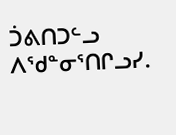ᑑᕕᑎᑐᓪᓗ ᐱᖁᓐᓂᕐᑎᒋᓗᓯ.